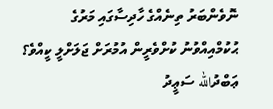ނޮވެންބަރު ތިނެއްގެ ހާދިސާގައި މަރުގެ ޙުކުމްއިއްވުނު ކުށްވެރީން އުމުރަށް ޖަލަށްލީ ކީއްވެ؟
ޢަބްދުالله ސަޢީދު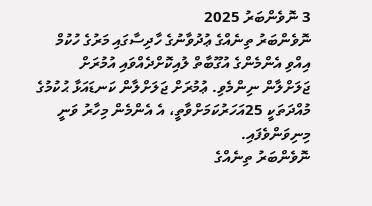3 ނޮވެންބަރު 2025
ނޮވެންބަރު ތިނެއްގެ ޢުދުވާނުގެ ހާދިސާގައި މަރުގެ ހުކުމް އިއްވި އެންމެންގެ އުގޫބާތް ލުއިކޮށްދެއްވައި އުމުރަށް ޖަލަށްލާން ނިންމެވި. ޢުމުރަށް ޖަލަށްލާން ކަނޑައަޅާ ޙުކުމުގެ މުއްދަތަކީ 25އަހަރުކަމަށްވާތީ، އެ އެންމެން މިހާރު ވަނީ މިނިވަންވެފައި.
ނޮވެންބަރު ތިނެއްގެ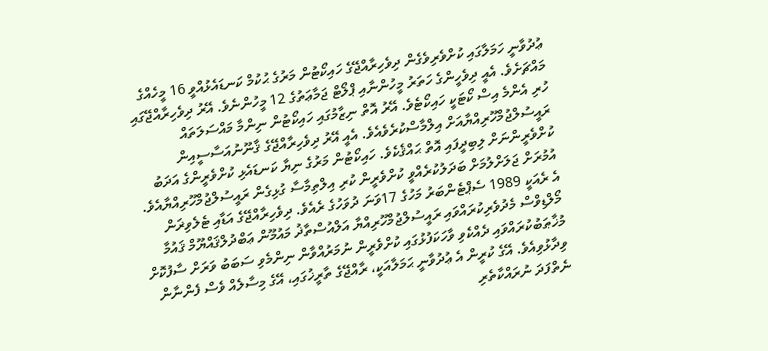ޢުދުވާނީ ހަމަލާގައި ކުށްވެރިވެގެން ދިވެހިރާއްޖޭގެ ހައިކޯޓުން މަރުގެ ޙުކުމް ކަނޑައެޅުއްވީ 16 މީހެއްގެ މައްޗަށެވެ. އެއީ ދިވެހީންގެ ހަތަރު މީހުންނާއި ޕްލޯޓް ޖަމާޢަތުގެ 12 މީހުންނެވެ. އޭރު ދިވެހިރާއްޖޭގައި ހުރި އެންމެ އިސް ކޯޓަކީ ހައިކޯޓެވެ. އޭރު އޮތް ނިޒާމުގައި ހައިކޯޓުން ނިންމާ މައްސަލަތައް ރައީސުލްޖުމްހޫރިއްޔާއަށް އިލްމާސްކުރެވެއެވެ. އެއީ އޭރު ދިވެހިރާއްޖޭގެ ޤާނޫނުއަސާސީއިން ކުށްވެރީންނަށް ލިބިދީފައި އޮތް ޙައްޤެކެވެ. ހައިކޯޓުން މަރުގެ ނިޔާ ކަނޑައެޅި ކުށްވެރީންގެ އަދަބު އުމުރަށް ޖަލަށްލުމަށް ބަދަލުކުރެއްވީ ކުށްވެރީން ކުރި އިލްތިމާސާ ގުޅިގެން ރައީސުލްޖުމްހޫރިއްޔާއެވެ.
އެ ރެއަކީ 1989 ސެޕްޓެންބަރު މަހުގެ 17ވަނަ ދުވަހުގެ ރެއެވެ. ދިވެހިރާއްޖޭގެ އަޑާއި ޓެލެވިޜަން މޯލްޑިވްސް މެދުވެރިކުރައްވައި ރައީސުލްޖުމްހޫރިއްޔާ އަލްއުސްތާޛު މައުމޫން ޢަބްދުލްޤައްޔޫމް ޤައުމާ މުޚާޠަބުކުރައްވައި ދެއްކެވި ވާހަކަފުޅުގައި ކުށްވެރީން ނުމަރުއްވާން ނިންމެވި ސަބަބު ވަރަށް ސާފުކޮށް ވިދާޅުވިއެވެ. އޭގެ ކުރީން އެ ޢުދުވާނީ ޙަމަލާއަކީ، ރާއްޖޭގެ ތާރީޚުގައި، އޭގެ މިސާލެއް ވެސް ފެންނާން ނެތްފަދަ ނުރައްކާތެރި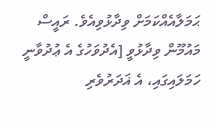ޙަމަލާއެއްކަމަށް ވިދާޅުވިއެވެ. ރައީސް މައުމޫން ވިދާޅުވީ [އެދުވަހުގެ އެ ޢުދުވާނީ ހަމަލައިގައި، އެ ޣަދަރުވެރި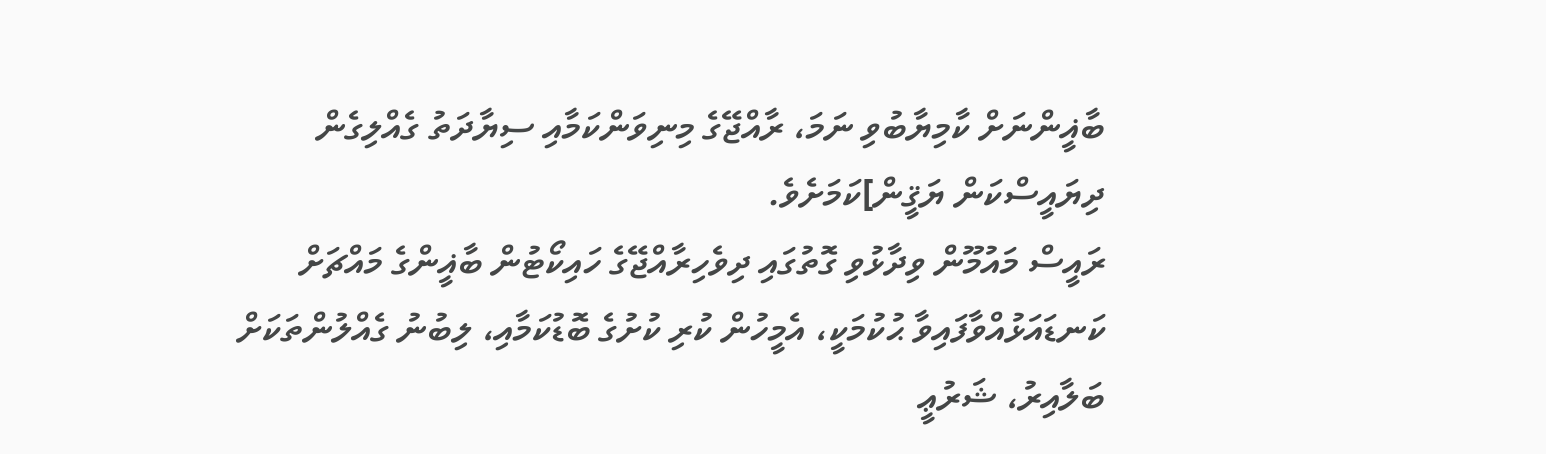ބާޣީންނަށް ކާމިޔާބުވި ނަމަ، ރާއްޖޭގެ މިނިވަންކަމާއި ސިޔާދަތު ގެއްލިގެން ދިޔައީސްކަން ޔަޤީން]ކަމަށެވެ.
ރައީސް މައުމޫން ވިދާޅުވި ގޮތުގައި ދިވެހިރާއްޖޭގެ ހައިކޯޓުން ބާޣީންގެ މައްޗަށް ކަނޑައަޅުއްވާފައިވާ ޙުކުމަކީ، އެމީހުން ކުރި ކުށުގެ ބޮޑުކަމާއި، ލިބުނު ގެއްލުންތަކަށް ބަލާއިރު، ޝަރުޢީ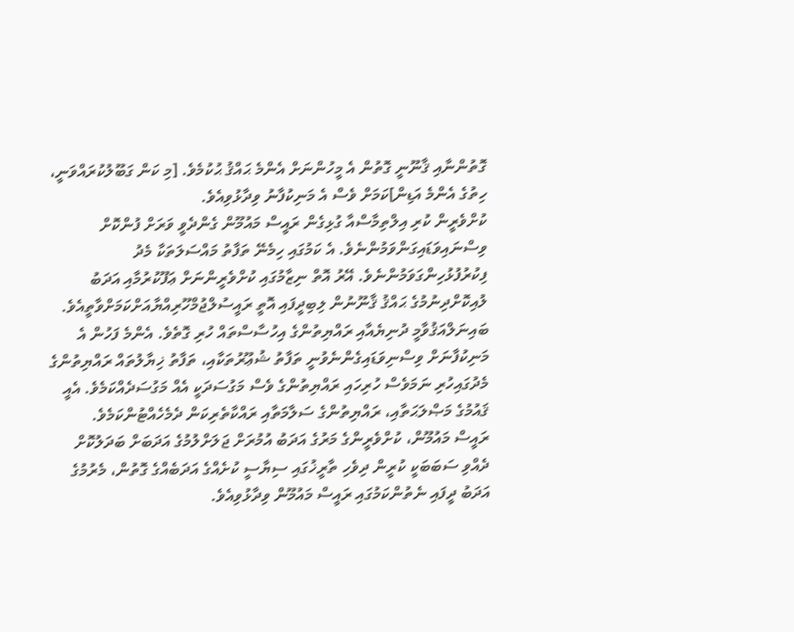ގޮތުންނާއި ޤާނޫނީ ގޮތުން އެ މީހުންނަށް އެންމެ ޙައްޤު ޙުކުމެވެ. [މި ކަން ގަބޫލުކުރައްވަނީ، ހިތުގެ އެންމެ އަޑިން]ކަމަށް ވެސް އެ މަނިކުފާނު ވިދާޅުވިއެވެ.
ކުށްވެރީން ކުރި އިލްތިމާސްއާ ގުޅިގެން ރައީސް މައުމޫން ގެންދެވީ ވަރަށް ފުންކޮށް ވިސްނައިވަޑައިގަންވަމުންނެވެ. އެ ކަމުގައި ހިމެނޭ ތަފާތު މައްސަލަތަކާ މެދު ފިކުރުފުޅުހިންގަވަމުންނެވެ. އޭރު އޮތް ނިޒާމުގައި ކުށްވެރީންނަށް ޢަފޫކުރުމާއި އަދަބު ލުއިކޮށްދިނުމުގެ ޙައްޤު ޤާނޫނުން ލިބިދީފައި އޮތީ ރައީސުލްޖުމްހޫރިއްޔާއަށްކަމަށްވާތީއެވެ. ބައިނަލްއަޤުވާމީ ދުނިޔެއާއި ރައްޔިތުންގެ އިހުސާސްތައް ހުރި ގޮތެވެ. އެންމެ ފަހުން އެ މަނިކުފާނަށް ވިސްނިވަޑައިގެންނެވުނީ ތަފާތު ޝުޢޫރުތަކާއި، ތަފާތު ޚިޔާލުތައް ރައްޔިތުންގެ މެދުގައިހުރި ނަމަވެސް ހުރިހައި ރައްޔިތުންގެ ވެސް މަގުސަދަކީ އެއް މަގުސަދެއްކަމެވެ. އެއީ ޤައުމުގެ މަޞްލަޙަތާއި، ރައްޔިތުންގެ ސަލާމަތާއި ރައްކާތެރިކަން ދެމެހެއްޓުންކަމެވެ.
ރައީސް މައުމޫން، ކުށްވެރީންގެ މަރުގެ އަދަބު އުމުރަށް ޖަލަށްލުމުގެ އަދަބަށް ބަދަލުކޮށް ދެއްވި ސަބަބަކީ ކުރީން ދިވެހި ތާރީޚުގައި ސިޔާސީ ކުށެއްގެ އަދަބެއްގެ ގޮތުން، މެރުމުގެ އަދަބު ދީފައި ނެތުންކަމުގައި ރައީސް މައުމޫން ވިދާޅުވިއެވެ.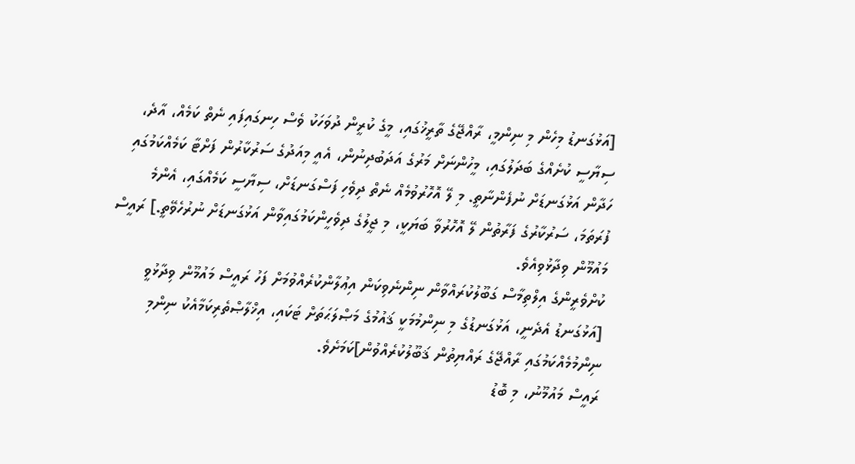[އަޅުގަނޑު މިހެން މި ނިންމީ، ރާއްޖޭގެ ތާރީޚުގައި، މީގެ ކުރީން ދުވަހަކު ވެސް ހިނގައިފައި ނެތް ކަމެއް، އާދެ، ސިޔާސީ ކުށެއްގެ ބަދަލުގައި، މީހުންނަށް މަރުގެ އަދަބުދިނުން، އެއީ މިއަދުގެ ސަރުކާރުން ފަށްޓާ ކަމެއްކަމުގައި ހަދާން އަޅުގަނޑަށް ނުފެންނާތީ. މި ލޭ އޮހޮރުވުމެއް ނެތް ދިވެހި ފަސްގަނޑަށް، ސިޔާސީ ކަމެއްގައި، އެންމެ ފުރަތަމަ، ސަރުކާރުގެ ފަރާތުން ލޭ އޮހޮރުވާ ބަޔަކީ، މި ޖީލުގެ ދިވެހީންކަމުގައިވާން އަޅުގަނޑަށް ނުރުހެވޭތީ.] ރައީސް މައުމޫން ވިދާޅުވިއެވެ.
ކުށްވެރީންގެ އިލްތިމާސް ގަބޫލުކުރައްވާން ނިންނެވިކަން އިޢުލާންކުރެއްވުމަށް ފަހު ރައީސް މައުމޫން ވިދާޅުވީ [އަޅުގަނޑު އެދެނީ، އަޅުގަނޑުގެ މި ނިންމުމަކީ ޤައުމުގެ މަޞްލަޙަތަށް ޓަކައި، އިޚްލާޞްތެރިކަމާއެކު ނިންމި ނިންމުމެއްކަމުގައި ރާއްޖޭގެ ރައްޔިތުން ޤަބޫލުކުރެއްވުން]ކަމަށެވެ.
ރައީސް މައުމޫނު، މި ބޮޑު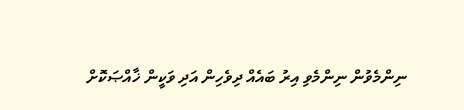ނިންމެވުން ނިންމެވި އިރު ބައެއް ދިވެހިން އަދި ވަކީން ޚާއްޞަކޮށް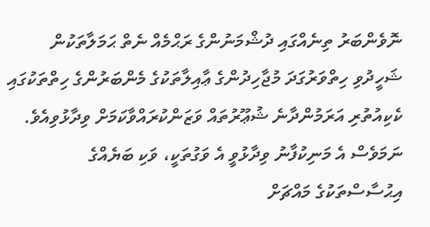ނޮވެންބަރު ތިނެއްގައި ދުޝްމަނުންގެ ރަޙްމެއް ނެތް ޙަމަލާތަކުން ޝަހީދުވި ހިތްވަރުގަދަ މުޖާހިދުންގެ ޢާއިލާތަކުގެ މެންބަރުންގެ ހިތްތަކުގައި ކެކިއުތުރި އަރަމުންދާނެ ޝުޢޫރުތައް ވަޒަންކުރައްވާކަމަށް ވިދާޅުވިއެވެ. ނަމަވެސް އެ މަނިކުފާނު ވިދާޅުވީ އެ ވަގުތަކީ، ވަކި ބަޔެއްގެ އިޙުސާސްތަކުގެ މައްޗަށް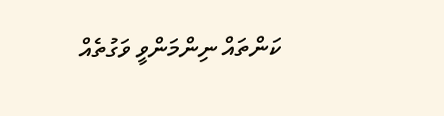ކަންތައް ނިންމަންވީ ވަގުތެއް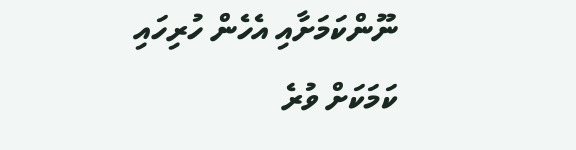ނޫންކަމަށާއި އެހެން ހުރިހައި ކަމަކަށް ވުރެ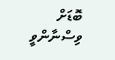ބޮޑަށް ވިސްނާންވީ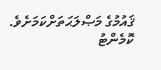ޤައުމުގެ މަޞްލަޙަތަށްކަމަށެވެ.
ކޮމެންޓު